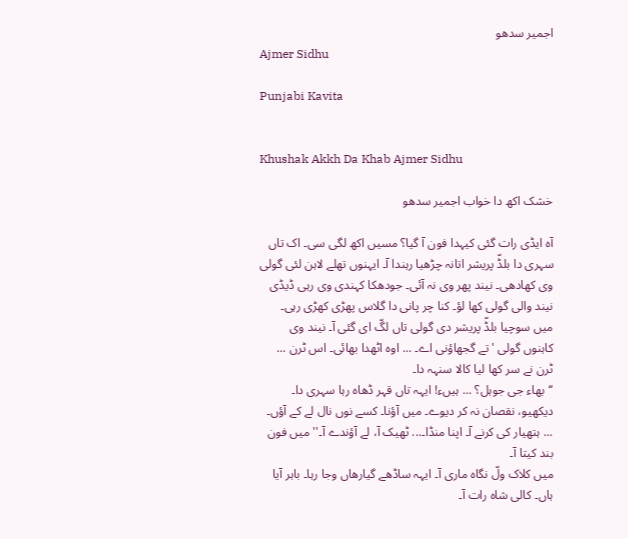اجمیر سدھو
Ajmer Sidhu

Punjabi Kavita


Khushak Akkh Da Khab Ajmer Sidhu

خشک اکھ دا خواب اجمیر سدھو

آہ ایڈی رات گئی کیہدا فون آ گیا؟ مسیں اکھ لگی سی۔ اک تاں سہری دا بلڈّ پریشر اتانہ چڑھیا رہندا آ۔ ایہنوں تھلے لاہن لئی گولی وی کھادھی۔ نیند پھر وی نہ آئی۔ جودھکا کہندی وی رہی ڈیڈی نیند والی گولی کھا لؤ۔ کنا چر پانی دا گلاس پھڑی کھڑی رہی۔ میں سوچیا بلڈّ پریشر دی گولی تاں لگّ ای گئی آ۔ نیند وی کاہنوں گولی 'تے گجھاؤنی اے۔ ... اوہ اٹھدا بھائی۔ اس ٹرن ... ٹرن نے سر کھا لیا کالا سنہہ دا۔
‘‘بھاء جی جوہل؟ ... ہیںء! ایہہ تاں قہر ڈھاہ رہا سہری دا۔ دیکھیو، نقصان نہ کر دیوے۔ میں آؤنا۔ کسے نوں نال لے کے آؤں۔ ... ہتھیار کی کرنے آ۔ اپنا منڈا۔... ٹھیک آ، لے آؤندے آ۔'' میں فون بند کیتا آ۔
میں کلاک ولّ نگاہ ماری آ۔ ایہہ ساڈھے گیارھاں وجا رہا۔ باہر آیا ہاں۔ کالی شاہ رات آ۔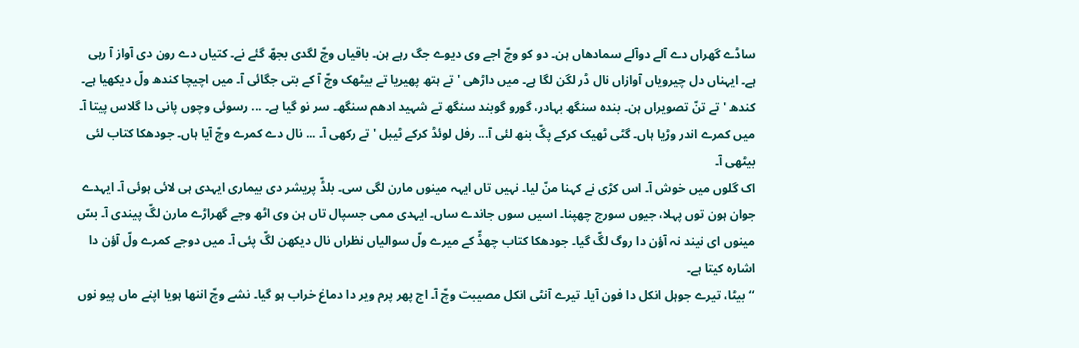ساڈے گھراں دے آلے دوآلے سمادھاں ہن۔ دو کو وچّ اجے وی دیوے جگ رہے ہن۔ باقیاں وچّ لگدی بجھّ گئے نے۔ کتیاں دے رون دی آواز آ رہی ہے۔ ایہناں دل چیرویاں آوازاں نال ڈر لگن لگا ہے۔ میں داڑھی 'تے ہتھ پھیریا تے بیٹھک وچّ آ کے بتی جگائی آ۔ میں اچیچا کندھ ولّ دیکھیا ہے۔ کندھ 'تے تنّ تصویراں ہن۔ بندہ سنگھ بہادر، گورو گوبند سنگھ تے شہید ادھم سنگھ۔ سر نو گیا ہے۔ ... رسوئی وچوں پانی دا گلاس پیتا آ۔ میں کمرے اندر وڑیا ہاں۔ گٹی ٹھیک کرکے پگّ بنھ لئی آ... رفل لوئڈ کرکے ٹیبل 'تے رکھی آ۔ ... نال دے کمرے وچّ آیا ہاں۔ جودھکا کتاب لئی بیٹھی آ۔
اک گلوں میں خوش آ۔ اس کڑی نے کہنا منّ لیا۔ نہیں تاں ایہہ مینوں مارن لگی سی۔ بلڈّ پریشر دی بیماری ایہدی ہی لائی ہوئی آ۔ ایہدے جوان ہون توں پہلا، جیوں سورج چھپنا۔ اسیں سوں جاندے ساں۔ ایہدی ممی جسپال تاں ہن وی اٹھ وجے گھراڑے مارن لگّ پیندی آ۔ بسّ مینوں ای نیند نہ آؤن دا روگ لگّ گیا۔ جودھکا کتاب چھڈّ کے میرے ولّ سوالیاں نظراں نال دیکھن لگّ پئی آ۔ میں دوجے کمرے ولّ آؤن دا اشارہ کیتا ہے۔
‘‘بیٹا، تیرے جوہل انکل دا فون آیا۔ تیرے آنٹی انکل مصیبت وچّ آ۔ اج پھر پرم ویر دا دماغ خراب ہو گیا۔ نشے وچّ اننھا ہویا اپنے ماں پیو نوں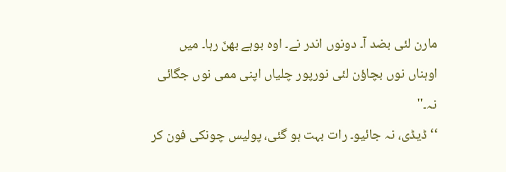مارن لئی بضد آ۔ دونوں اندر نے۔ اوہ بوہے بھنّ رہا۔ میں اوہناں نوں بچاؤن لئی نورپور چلیاں اپنی ممی نوں جگائی نہ۔''
‘‘ڈیڈی، نہ جائیو۔ رات بہت ہو گئی، پولیس چونکی فون کر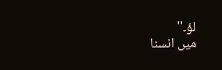لؤ۔''
میں انسنا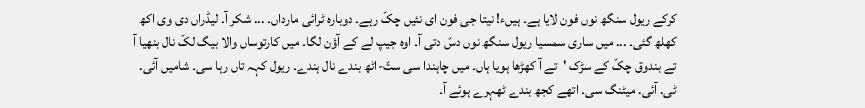کرکے ریول سنگھ نوں فون لایا ہے۔ ہیںء! نیتا جی فون ای نئیں چکّ رہے۔ دوبارہ ٹرائی مارداں۔ ... شکر آ۔ لیڈراں دی وی اکھ کھلھ گئی۔ ... میں ساری سمسیا ریول سنگھ نوں دسّ دتی آ۔ اوہ جیپ لے کے آؤن لگا۔ میں کارتوساں والا بیگ لکّ نال بنھیا آ تے بندوق چکّ کے سڑک 'تے آ کھڑھا ہویا ہاں۔ میں چاہندا سی ستّ-اٹھ بندے نال ہندے۔ ریول کہہ تاں رہا سی۔ شامیں آئی. ٹی. آئی. میٹنگ سی۔ اتھے کجھ بندے ٹھہرے ہوئے آ۔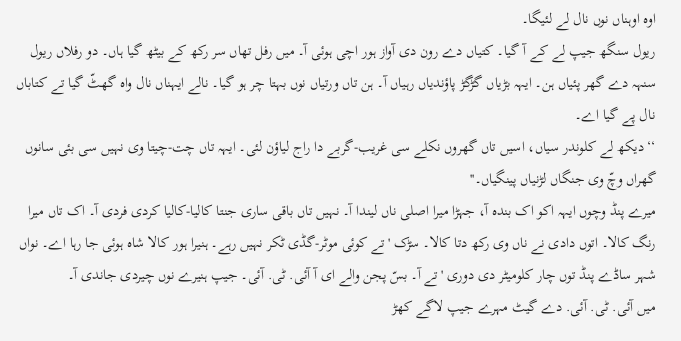اوہ اوہناں نوں نال لے لئیگا۔
ریول سنگھ جیپ لے کے آ گیا۔ کتیاں دے رون دی آواز ہور اچی ہوئی آ۔ میں رفل تھاں سر رکھ کے بیٹھ گیا ہاں۔ دو رفلاں ریول سنہہ دے گھر پئیاں ہن۔ ایہہ بڑیاں گڑگڑ پاؤندیاں رہیاں آ۔ ہن تاں ورتیاں نوں بہتا چر ہو گیا۔ نالے ایہناں نال واہ گھٹّ گیا تے کتاباں نال پے گیا اے۔
‘‘دیکھ لے کلوندر سیاں، اسیں تاں گھروں نکلے سی غریب-گربے دا راج لیاؤن لئی۔ ایہہ تاں چت-چیتا وی نہیں سی بئی سانوں گھراں وچّ وی جنگاں لڑنیاں پینگیاں۔''
میرے پنڈ وچوں ایہہ اکو اک بندہ آ، جہڑا میرا اصلی ناں لیندا آ۔ نہیں تاں باقی ساری جنتا کالیا-کالیا کردی فردی آ۔ اک تاں میرا رنگ کالا۔ اتوں دادی نے ناں وی رکھ دتا کالا۔ سڑک 'تے کوئی موٹر-گڈی ٹکر نہیں رہے۔ ہنیرا ہور کالا شاہ ہوئی جا رہا اے۔ نواں شہر ساڈے پنڈ توں چار کلومیٹر دی دوری 'تے آ۔ بسّ پجن والے ای آ آئی. ٹی. آئی۔ جیپ ہنیرے نوں چیردی جاندی آ۔
میں آئی. ٹی. آئی. دے گیٹ مہرے جیپ لاگے کھڑ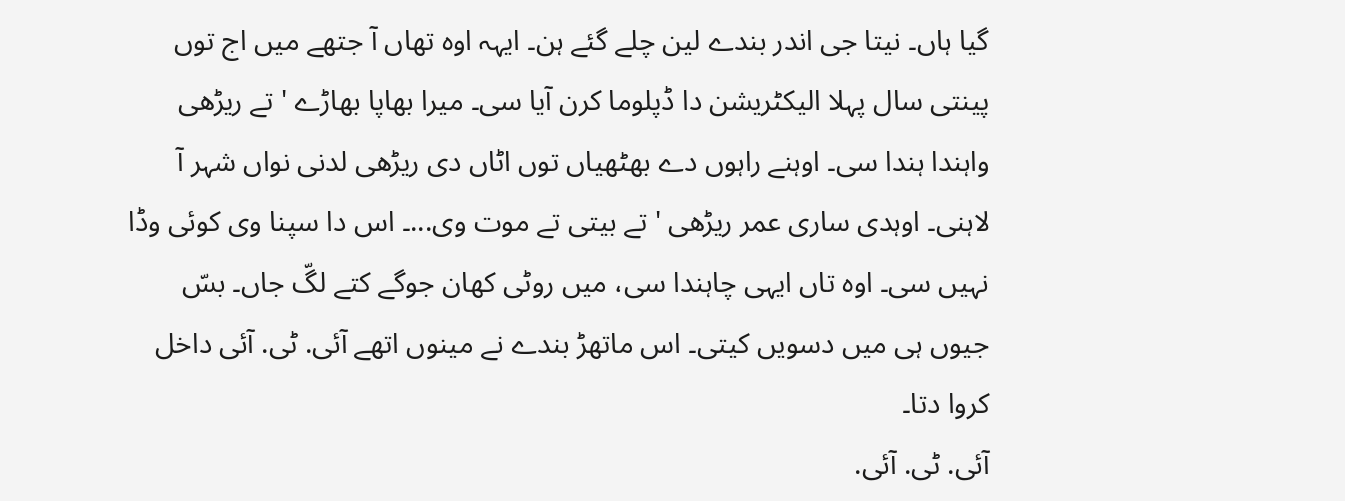گیا ہاں۔ نیتا جی اندر بندے لین چلے گئے ہن۔ ایہہ اوہ تھاں آ جتھے میں اج توں پینتی سال پہلا الیکٹریشن دا ڈپلوما کرن آیا سی۔ میرا بھاپا بھاڑے 'تے ریڑھی واہندا ہندا سی۔ اوہنے راہوں دے بھٹھیاں توں اٹاں دی ریڑھی لدنی نواں شہر آ لاہنی۔ اوہدی ساری عمر ریڑھی 'تے بیتی تے موت وی...۔ اس دا سپنا وی کوئی وڈا نہیں سی۔ اوہ تاں ایہی چاہندا سی، میں روٹی کھان جوگے کتے لگّ جاں۔ بسّ جیوں ہی میں دسویں کیتی۔ اس ماتھڑ بندے نے مینوں اتھے آئی. ٹی. آئی داخل کروا دتا۔
آئی. ٹی. آئی.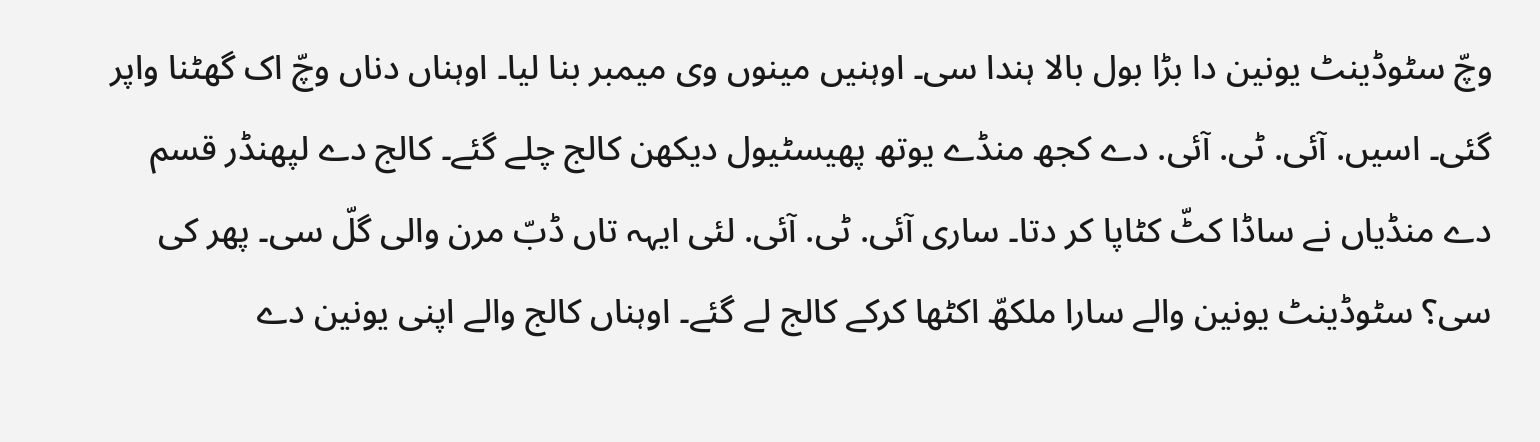وچّ سٹوڈینٹ یونین دا بڑا بول بالا ہندا سی۔ اوہنیں مینوں وی میمبر بنا لیا۔ اوہناں دناں وچّ اک گھٹنا واپر گئی۔ اسیں. آئی. ٹی. آئی. دے کجھ منڈے یوتھ پھیسٹیول دیکھن کالج چلے گئے۔ کالج دے لپھنڈر قسم دے منڈیاں نے ساڈا کٹّ کٹاپا کر دتا۔ ساری آئی. ٹی. آئی. لئی ایہہ تاں ڈبّ مرن والی گلّ سی۔ پھر کی سی؟ سٹوڈینٹ یونین والے سارا ملکھّ اکٹھا کرکے کالج لے گئے۔ اوہناں کالج والے اپنی یونین دے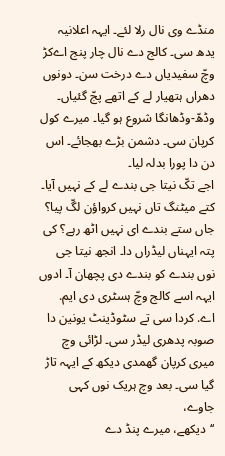منڈے وی نال رلا لئے۔ ایہہ اعلانیہ یدھ سی۔ کالج دے نال چار پنج اےکڑ وچّ سفیدیاں دے درخت سن۔ دونوں دھراں ہتھیار لے کے اتھے پجّ گئیاں۔ وڈھّ-وڈھانگا شروع ہو گیا۔ میرے کول کرپان سی۔ دشمن بڑے بھجائے۔ اس دن دا پورا بدلہ لیا۔
اجے تکّ نیتا جی بندے لے کے نہیں آیا۔ کتے میٹنگ تاں نہیں کرواؤن لگّ پیا؟ جاں ستے بندے ای نہیں اٹھ رہے؟ کی پتہ ایہناں لیڈراں دا۔ انجھ نیتا جی نوں بندے کو بندے دی پچھان آ۔ ادوں ایہہ اسے کالج وچّ ہسٹری دی ایم. اے. کردا سی تے سٹوڈینٹ یونین دا صوبہ پدھری لیڈر سی۔ لڑائی وچ میری کرپان گھمدی دیکھ کے ایہہ تاڑ گیا سی۔ بعد وچ ہریک نوں کہی جاوے،
‘‘دیکھے، میرے پنڈ دے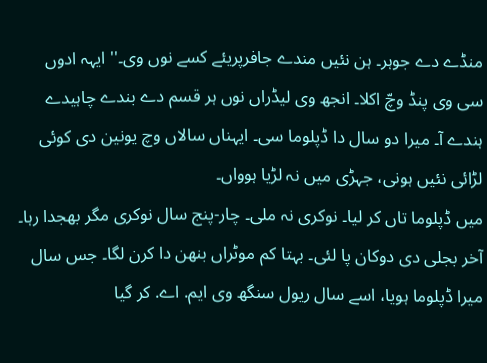منڈے دے جوہر۔ ہن نئیں مندے جافرپریئے کسے نوں وی۔'' ایہہ ادوں سی وی پنڈ وچّ اکلا۔ انجھ وی لیڈراں نوں ہر قسم دے بندے چاہیدے ہندے آ۔ میرا دو سال دا ڈپلوما سی۔ ایہناں سالاں وچ یونین دی کوئی لڑائی نئیں ہونی، جہڑی میں نہ لڑیا ہوواں۔
میں ڈپلوما تاں کر لیا۔ نوکری نہ ملی۔ چار-پنج سال نوکری مگر بھجدا رہا۔ آخر بجلی دی دوکان پا لئی۔ بہتا کم موٹراں بنھن دا کرن لگا۔ جس سال میرا ڈپلوما ہویا، اسے سال ریول سنگھ وی ایم. اے. کر گیا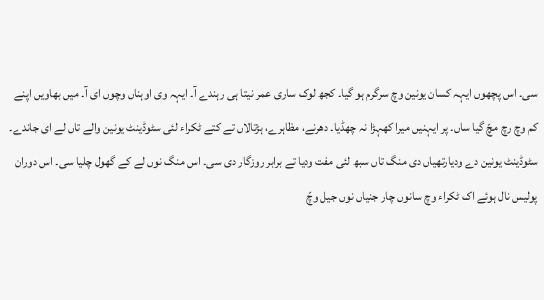سی۔ اس پچھوں ایہہ کسان یونین وچ سرگرم ہو گیا۔ کجھ لوک ساری عمر نیتا ہی رہندے آ۔ ایہہ وی اوہناں وچوں ای آ۔ میں بھاویں اپنے کم وچ رچ مچّ گیا ساں۔ پر ایہنیں میرا کھہڑا نہ چھڈیا۔ دھرنے، مظاہرے، ہڑتالاں تے کتے ٹکراء لئی سٹوڈینٹ یونین والے تاں لے ای جاندے۔
سٹوڈینٹ یونین دے ودیارتھیاں دی منگ تاں سبھ لئی مفت ودیا تے برابر روزگار دی سی۔ اس منگ نوں لے کے گھول چلیا سی۔ اس دوران پولیس نال ہوئے اک ٹکراء وچ سانوں چار جنیاں نوں جیل وچّ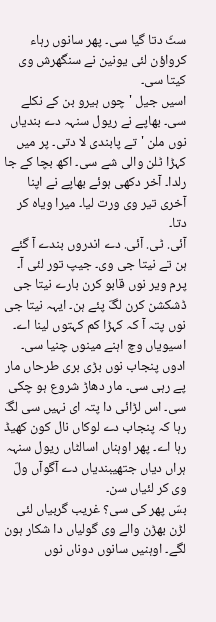سٹّ دتا گیا سی۔ پھر سانوں رہاء کرواؤن لئی یونین نے سنگھرش وی کیتا سی۔
اسیں جیل 'چوں ہیرو بن کے نکلے سی۔ بھاپے نے ریول سنہہ دے بندیاں نوں ملن 'تے پابندی لا دتی۔ پر میں کہڑا ٹلن والی شے سی۔ اکھ بچا کے جا رلدا۔ آخر دکھی ہوئے بھاپے نے اپنا آخری تیر وی ورت لیا۔ میرا ویاہ کر دتا۔
آئی. ٹی. آئی. دے اندروں بندے آ گئے ہن تے نیتا جی وی۔ جیپ تور لئی آ۔ پرم ویر نوں قابو کرن بارے نیتا جی ڈشکشن کرن لگّ پئے ہن۔ ایہہ نیتا جی نوں پتہ آ کہ کہڑا کم کہتوں لینا اے۔ اسیویاں وچ اہنے مینوں چنیا سی۔ ادوں پنجاب نوں بڑی بری طرحاں مار پے رہی سی۔ مار دھاڑ شروع ہو چکی سی۔ اس لڑائی دا پتہ ای نہیں سی لگّ رہا کہ پنجاب دے لوکاں نال کون کھیڈ رہا اے۔ پھر اوہناں اسالٹاں ریول سنہہ ہراں دیاں جتھیبندیاں دے آگوآں ولّ وی کر لئیاں سن۔
بسّ پھر کی سی؟ غریب گربیاں لئی لڑن بھڑن والے وی گولیاں دا شکار ہون لگے۔ اوہنیں سانوں دوناں نوں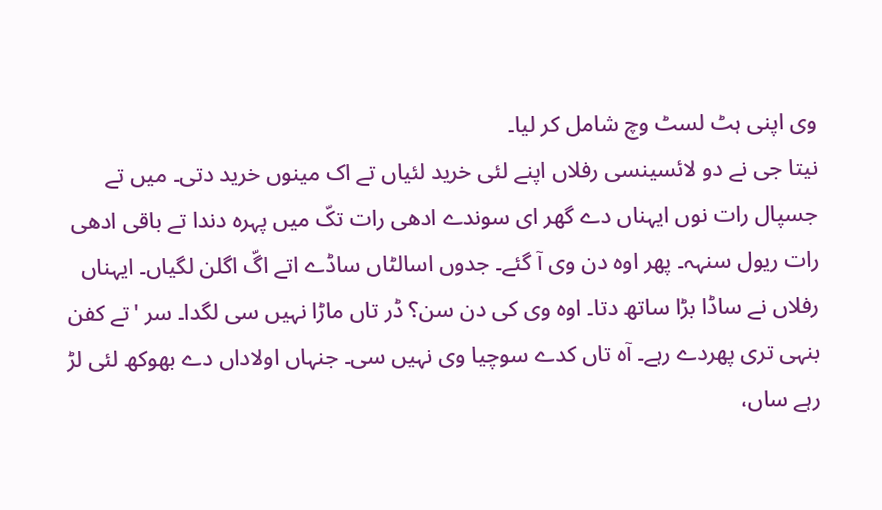وی اپنی ہٹ لسٹ وچ شامل کر لیا۔
نیتا جی نے دو لائسینسی رفلاں اپنے لئی خرید لئیاں تے اک مینوں خرید دتی۔ میں تے جسپال رات نوں ایہناں دے گھر ای سوندے ادھی رات تکّ میں پہرہ دندا تے باقی ادھی رات ریول سنہہ۔ پھر اوہ دن وی آ گئے۔ جدوں اسالٹاں ساڈے اتے اگّ اگلن لگیاں۔ ایہناں رفلاں نے ساڈا بڑا ساتھ دتا۔ اوہ وی کی دن سن؟ ڈر تاں ماڑا نہیں سی لگدا۔ سر 'تے کفن بنہی تری پھردے رہے۔ آہ تاں کدے سوچیا وی نہیں سی۔ جنہاں اولاداں دے بھوکھ لئی لڑ رہے ساں،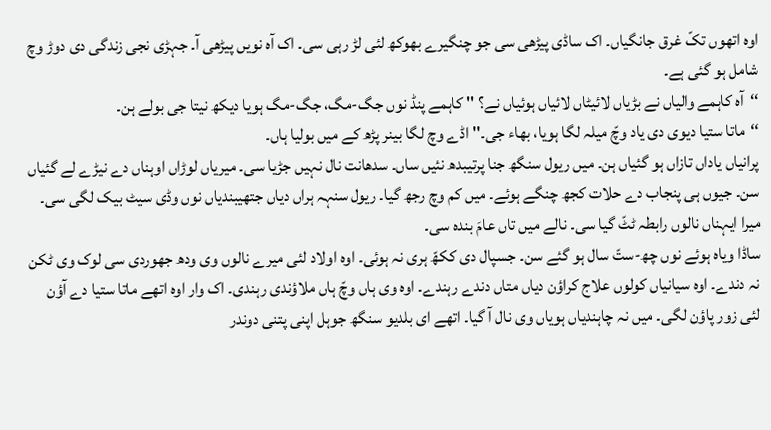اوہ اتھوں تکّ غرق جانگیاں۔ اک ساڈی پیڑھی سی جو چنگیرے بھوکھ لئی لڑ رہی سی۔ اک آہ نویں پیڑھی آ۔ جہڑی نجی زندگی دی دوڑ وچ شامل ہو گئی ہے۔
‘‘آہ کاہمے والیاں نے بڑیاں لائیٹاں لائیاں ہوئیاں نے؟ '' کاہمے پنڈ نوں جگ-مگ، جگ-مگ ہویا دیکھ نیتا جی بولے ہن۔
‘‘ماتا ستیا دیوی دی یاد وچّ میلہ لگا ہویا، بھاء جی۔'' اڈے وچ لگا بینر پڑھ کے میں بولیا ہاں۔
پرانیاں یاداں تازاں ہو گئیاں ہن۔ میں ریول سنگھ جنا پرتیبدھ نئیں ساں۔ سدھانت نال نہیں جڑیا سی۔ میریاں لوڑاں اوہناں دے نیڑے لے گئیاں سن۔ جیوں ہی پنجاب دے حلات کجھ چنگے ہوئے۔ میں کم وچ رجھ گیا۔ ریول سنہہ ہراں دیاں جتھیبندیاں نوں وڈی سیٹ بیک لگی سی۔ میرا ایہناں نالوں رابطہ ٹٹّ گیا سی۔ نالے میں تاں عامَ بندہ سی۔
ساڈا ویاہ ہوئے نوں چھ-ستّ سال ہو گئے سن۔ جسپال دی ککھّ ہری نہ ہوئی۔ اوہ اولاد لئی میرے نالوں وی ودھ جھوردی سی لوک وی ٹکن نہ دندے۔ اوہ سیانیاں کولوں علاج کراؤن دیاں متاں دندے رہندے۔ اوہ وی ہاں وچّ ہاں ملاؤندی رہندی۔ اک وار اوہ اتھے ماتا ستیا دے آؤن لئی زور پاؤن لگی۔ میں نہ چاہندیاں ہویاں وی نال آ گیا۔ اتھے ای بلدیو سنگھ جوہل اپنی پتنی دوندر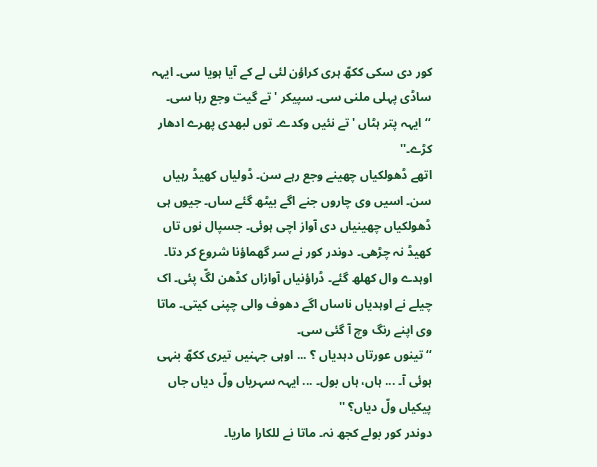کور دی سکی ککھّ ہری کراؤن لئی لے کے آیا ہویا سی۔ ایہہ ساڈی پہلی ملنی سی۔ سپیکر 'تے گیت وجع رہا سی۔
‘‘ایہہ پتر ہٹاں 'تے نئیں وکدے۔ توں لبھدی پھرے ادھار کڑے۔''
اتھے ڈھولکیاں چھینے وجع رہے سن۔ ڈولیاں کھیڈ رہیاں سن۔ اسیں وی چاروں جنے اگے بیٹھ گئے ساں۔ جیوں ہی ڈھولکیاں چھینیاں دی آواز اچی ہوئی۔ جسپال نوں تاں کھیڈ نہ چڑھی۔ دوندر کور نے سر گھماؤنا شروع کر دتا۔ اوہدے وال کھلھ گئے۔ ڈراؤنیاں آوازاں کڈھن لگّ پئی۔ اک چیلے نے اوہدیاں ناساں اگے دھوف والی چپنی کیتی۔ ماتا وی اپنے رنگ وچ آ گئی سی۔
‘‘تینوں عورتاں دہدیاں ؟ ... اوہی جہنیں تیری ککھّ بنہی ہوئی آ۔ ... ہاں، ہاں بول۔ ... ایہہ سہریاں ولّ دیاں جاں پیکیاں ولّ دیاں؟ ''
دوندر کور بولے کجھ نہ۔ ماتا نے للکارا ماریا۔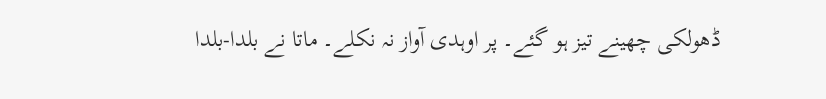ڈھولکی چھینے تیز ہو گئے۔ پر اوہدی آواز نہ نکلے۔ ماتا نے بلدا-بلدا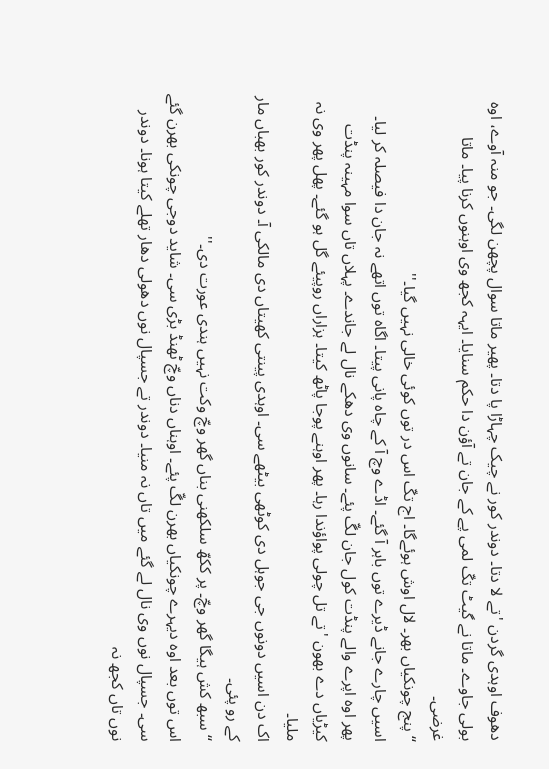دھوف اوہدی گردن 'تے لا دتا۔ دوندر کور نے چیک چہاڑا پا دتا۔ پھیر ماتا سوال پچھن لگی۔ جو منہ آوے، اوہ بولی جاوے۔ ماتا نے گیٹ تکّ لمی پے کے جان تے آؤن دا حکم سنایا۔ ایہہ کجھ وی اوہنوں کرنا پیا۔ ماتا غرضی۔
‘‘پنج چونکیاں بھر۔ لال اوش ہوئےگا۔ اج تکّ اس در توں کوئی خالی نہیں گیا۔''
اسیں چارے جانے ڈیرے توں باہر آ گئے۔ اڈے وچ آ کے چاہ پانی پیتا۔ اگاہ توں اتھے نہ جان دا فیصلہ کر لیا۔
پھر اوہ اپرے والے پنڈت کول جان لگّ پئے۔ سانوں وی دھکے نال لے جاندے۔ پہلاں تاں سوا مہینہ پنڈت کیڑیاں دے بھون 'تے تل چولی پواؤندا رہا۔ پھر اوہنے پوجا پاٹھ کیتا۔ ہزاراں روپیئے گل ہو گئے۔ پھل پھر وی نہ ملیا۔
اک دن اسیں دونوں جی جوہل دی کوٹھی بیٹھے سی۔ اوہدی پینتی کھیتاں دی مالکی آ۔ دوندر کور بھباں مار کے رو پئی۔
‘‘سبھ کش ہیگا گھر وچّ۔ پر ککھّ سلکھنی بناں گھر وچّ وکت نہیں ہندی عورت دی۔''
اس توں بعد اوہ دیہرے چونکیاں بھرن لگّ پئے۔ اوہناں دناں وچّ ٹھنڈ بڑی سی۔ شاید دوجی چونکی بھرن گئے سی۔ جسپال نوں وی نال لے گئے میں تاں نہ منیا۔ دوندر تے جسپال نوں دھولی دھار تھلے کیتا ہونا۔ دوندر نوں تاں کجھ نہ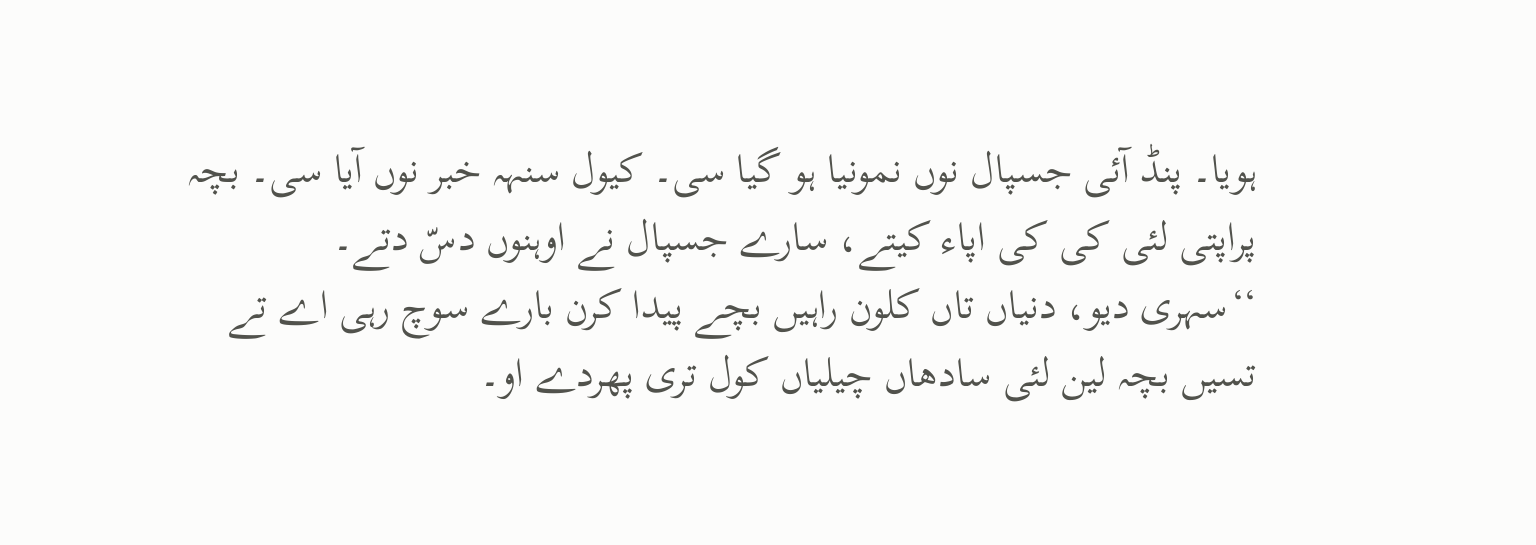ہویا۔ پنڈ آئی جسپال نوں نمونیا ہو گیا سی۔ کیول سنہہ خبر نوں آیا سی۔ بچہ پراپتی لئی کی کی اپاء کیتے، سارے جسپال نے اوہنوں دسّ دتے۔
‘‘سہری دیو، دنیاں تاں کلون راہیں بچے پیدا کرن بارے سوچ رہی اے تے تسیں بچہ لین لئی سادھاں چیلیاں کول تری پھردے او۔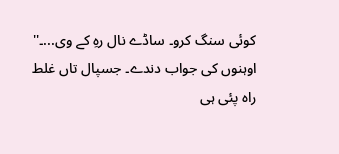کوئی سنگ کرو۔ ساڈے نال رہِ کے وی...۔''
اوہنوں کی جواب دندے۔ جسپال تاں غلط راہ پئی ہی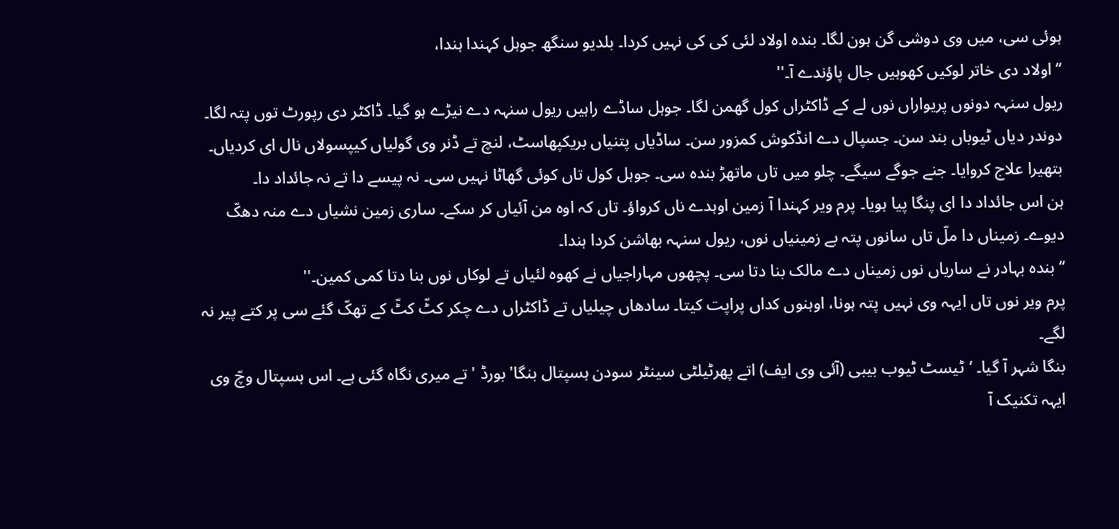ہوئی سی، میں وی دوشی گن ہون لگا۔ بندہ اولاد لئی کی کی نہیں کردا۔ بلدیو سنگھ جوہل کہندا ہندا،
‘‘اولاد دی خاتر لوکیں کھوہیں جال پاؤندے آ۔''
ریول سنہہ دونوں پریواراں نوں لے کے ڈاکٹراں کول گھمن لگا۔ جوہل ساڈے راہیں ریول سنہہ دے نیڑے ہو گیا۔ ڈاکٹر دی رپورٹ توں پتہ لگا۔ دوندر دیاں ٹیوباں بند سن۔ جسپال دے انڈکوش کمزور سن۔ ساڈیاں پتنیاں بریکپھاسٹ، لنچ تے ڈنر وی گولیاں کیپسولاں نال ای کردیاں۔ بتھیرا علاج کروایا۔ جنے جوگے سیگے۔ چلو میں تاں ماتھڑ بندہ سی۔ جوہل کول تاں کوئی گھاٹا نہیں سی۔ نہ پیسے دا تے نہ جائداد دا۔
ہن اس جائداد دا ای پنگا پیا ہویا۔ پرم ویر کہندا آ زمین اوہدے ناں کرواؤ۔ تاں کہ اوہ من آئیاں کر سکے۔ ساری زمین نشیاں دے منہ دھکّ دیوے۔ زمیناں دا ملّ تاں سانوں پتہ بے زمینیاں نوں، ریول سنہہ بھاشن کردا ہندا۔
‘‘بندہ بہادر نے ساریاں نوں زمیناں دے مالک بنا دتا سی۔ پچھوں مہاراجیاں نے کھوہ لئیاں تے لوکاں نوں بنا دتا کمی کمین۔''
پرم ویر نوں تاں ایہہ وی نہیں پتہ ہونا، اوہنوں کداں پراپت کیتا۔ سادھاں چیلیاں تے ڈاکٹراں دے چکر کٹّ کٹّ کے تھکّ گئے سی پر کتے پیر نہ لگے۔
بنگا شہر آ گیا۔ ‘ٹیسٹ ٹیوب بیبی (آئی وی ایف) اتے پھرٹیلٹی سینٹر سودن ہسپتال بنگا' بورڈ 'تے میری نگاہ گئی ہے۔ اس ہسپتال وچّ وی ایہہ تکنیک آ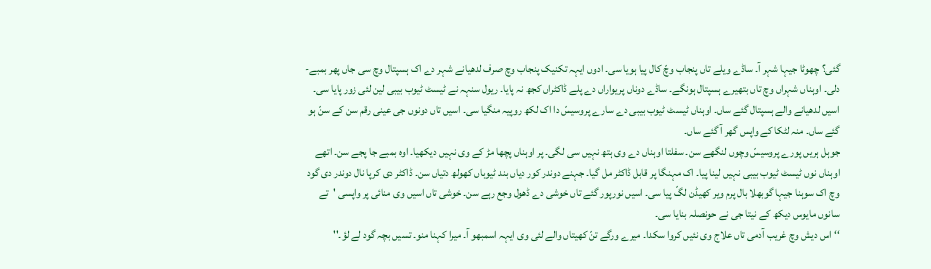گئی؟ چھوٹا جیہا شہر آ۔ ساڈے ویلے تاں پنجاب وچّ کال پیا ہویا سی۔ ادوں ایہہ تکنیک پنجاب وچ صرف لدھیانے شہر دے اک ہسپتال وچ سی جاں پھر بمبے-دلی۔ اوہناں شہراں وچ تاں بتھیرے ہسپتال ہونگے۔ ساڈے دوناں پریواراں دے پلے ڈاکٹراں کجھ نہ پایا۔ ریول سنہہ نے ٹیسٹ ٹیوب بیبی لین لئی زور پایا سی۔ اسیں لدھیانے والے ہسپتال گئے ساں۔ اوہناں ٹیسٹ ٹیوب بیبی دے سارے پروسیسّ دا اک لکھ روپیہ منگیا سی۔ اسیں تاں دونوں جی عینی رقم سن کے سنّ ہو گئے ساں۔ منہ لٹکا کے واپس گھر آ گئے ساں۔
جوہل ہریں پورے پروسیسّ وچوں لنگھے سن۔ سفلتا اوہناں دے وی ہتھ نہیں سی لگی۔ پر اوہناں پچھا مڑ کے وی نہیں دیکھیا۔ اوہ بمبے جا پجے سن۔ اتھے اوہناں نوں ٹیسٹ ٹیوب بیبی نہیں لینا پیا۔ اک مہنگا پر قابل ڈاکٹر مل گیا۔ جہنے دوندر کور دیاں بند ٹیوباں کھولھ دتیاں سن۔ ڈاکٹر دی کرپا نال دوندر دی گود وچ اک سوہنا جیہا گوبھلا بال پرم ویر کھیڈن لگّ پیا سی۔ اسیں نورپور گئے تاں خوشی دے ڈھول وجع رہے سن۔ خوشی تاں اسیں وی منائی پر واپسی 'تے سانوں مایوس دیکھ کے نیتا جی نے حونصلہ بنایا سی۔
‘‘اس دیش وچ غریب آدمی تاں علاج وی نئیں کروا سکدا۔ میرے ورگے تنّ کھیتاں والے لئی وی ایہہ اسمبھو آ۔ میرا کہنا منو۔ تسیں بچہ گود لے لؤ۔''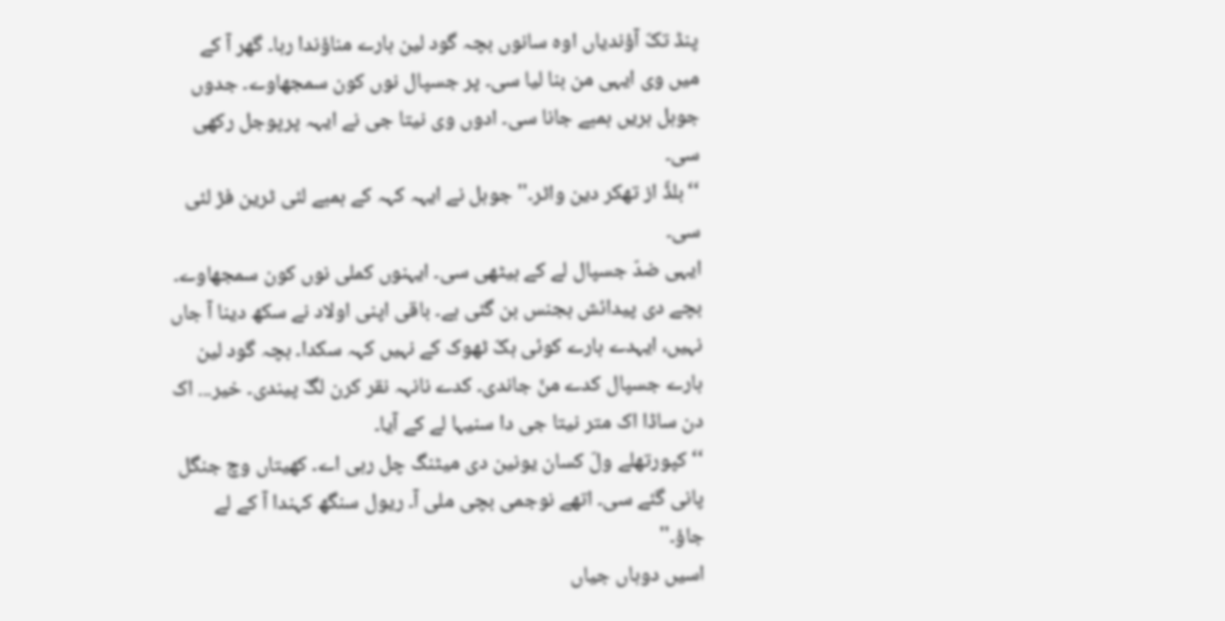پنڈ تکّ آؤندیاں اوہ سانوں بچہ گود لین بارے مناؤندا رہا۔ گھر آ کے میں وی ایہی من بنا لیا سی۔ پر جسپال نوں کون سمجھاوے۔ جدوں جوہل ہریں بمبے جانا سی۔ ادوں وی نیتا جی نے ایہہ پرپوجل رکھی سی۔
‘‘بلڈّ از تھکر دین واٹر۔'' جوہل نے ایہہ کہہ کے بمبے لئی ٹرین فڑ لئی سی۔
ایہی ضدّ جسپال لے کے بیٹھی سی۔ ایہنوں کملی نوں کون سمجھاوے۔ بچے دی پیدائش بجنس بن گئی ہے۔ باقی اپنی اولاد نے سکھ دینا آ جاں نہیں، ایہدے بارے کوئی ہکّ ٹھوک کے نہیں کہہ سکدا۔ بچہ گود لین بارے جسپال کدے منّ جاندی۔ کدے نانہہ نقر کرن لگّ پیندی۔ خیر... اک دن ساڈا اک متر نیتا جی دا سنیہا لے کے آیا۔
‘‘کپورتھلے ولّ کسان یونین دی میٹنگ چل رہی اے۔ کھیتاں وچ جنگل پانی گئے سی۔ اتھے نوجمی بچی ملی آ۔ ریول سنگھ کہندا آ کے لے جاؤ۔''
اسیں دوہاں جیاں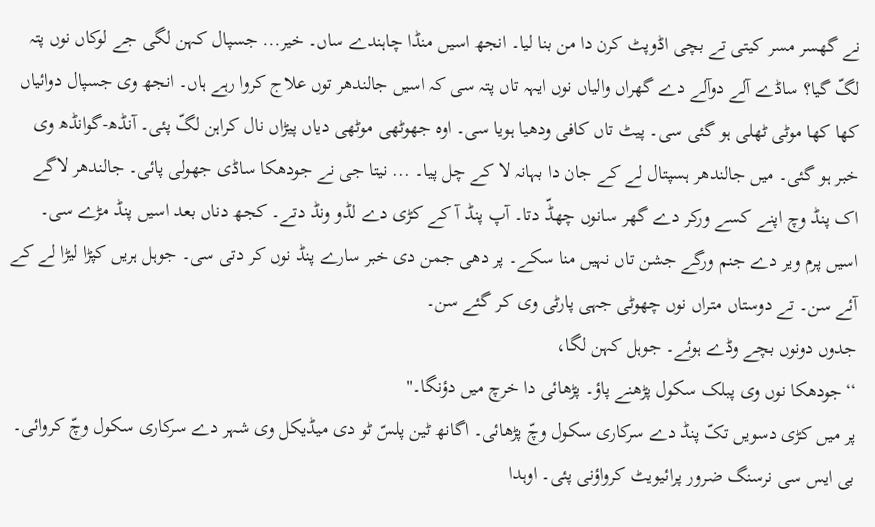نے گھسر مسر کیتی تے بچی اڈوپٹ کرن دا من بنا لیا۔ انجھ اسیں منڈا چاہندے ساں۔ خیر... جسپال کہن لگی جے لوکاں نوں پتہ لگّ گیا؟ ساڈے آلے دوآلے دے گھراں والیاں نوں ایہہ تاں پتہ سی کہ اسیں جالندھر توں علاج کروا رہے ہاں۔ انجھ وی جسپال دوائیاں کھا کھا موٹی ٹھلی ہو گئی سی۔ پیٹ تاں کافی ودھیا ہویا سی۔ اوہ جھوٹھی موٹھی دیاں پیڑاں نال کراہن لگّ پئی۔ آنڈھ-گوانڈھ وی خبر ہو گئی۔ میں جالندھر ہسپتال لے کے جان دا بہانہ لا کے چل پیا۔ ... نیتا جی نے جودھکا ساڈی جھولی پائی۔ جالندھر لاگے اک پنڈ وچ اپنے کسے ورکر دے گھر سانوں چھڈّ دتا۔ آپ پنڈ آ کے کڑی دے لڈو ونڈ دتے۔ کجھ دناں بعد اسیں پنڈ مڑے سی۔
اسیں پرم ویر دے جنم ورگے جشن تاں نہیں منا سکے۔ پر دھی جمن دی خبر سارے پنڈ نوں کر دتی سی۔ جوہل ہریں کپڑا لیڑا لے کے آئے سن۔ تے دوستاں متراں نوں چھوٹی جہی پارٹی وی کر گئے سن۔
جدوں دونوں بچے وڈے ہوئے۔ جوہل کہن لگا،
‘‘جودھکا نوں وی پبلک سکول پڑھنے پاؤ۔ پڑھائی دا خرچ میں دؤنگا۔''
پر میں کڑی دسویں تکّ پنڈ دے سرکاری سکول وچّ پڑھائی۔ اگانھ ٹین پلسّ ٹو دی میڈیکل وی شہر دے سرکاری سکول وچّ کروائی۔ بی ایس سی نرسنگ ضرور پرائیویٹ کرواؤنی پئی۔ اوہدا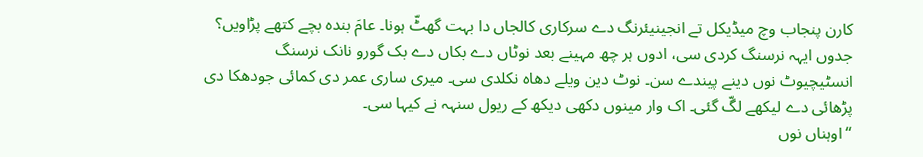کارن پنجاب وچ میڈیکل تے انجینیئرنگ دے سرکاری کالجاں دا بہت گھٹّ ہونا۔ عامَ بندہ بچے کتھے پڑاویں؟
جدوں ایہہ نرسنگ کردی سی، ادوں ہر چھ مہینے بعد نوٹاں دے بکاں دے بک گورو نانک نرسنگ انسٹیچیوٹ نوں دینے پیندے سن۔ نوٹ دین ویلے دھاہ نکلدی سی۔ میری ساری عمر دی کمائی جودھکا دی پڑھائی دے لیکھے لگّ گئی۔ اک وار مینوں دکھی دیکھ کے ریول سنہہ نے کیہا سی۔
‘‘اوہناں نوں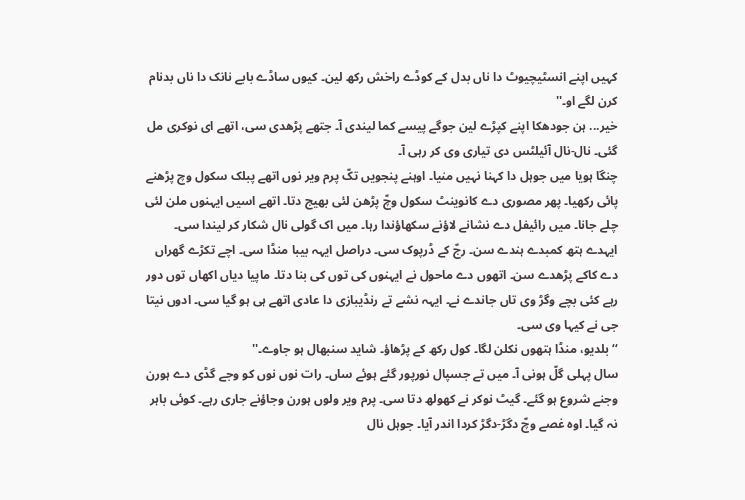کہیں اپنے انسٹیچیوٹ دا ناں بدل کے کوڈے راخش رکھ لین۔ کیوں ساڈے بابے نانک دا ناں بدنام کرن لگے او۔''
خیر... ہن جودھکا اپنے کپڑے لین جوگے پیسے کما لیندی آ۔ جتھے پڑھدی سی، اتھے ای نوکری مل گئی۔ نال-نال آئیلٹس دی تیاری وی کر رہی آ۔
چنگا ہویا میں جوہل دا کہنا نہیں منیا۔ اوہنے پنجویں تکّ پرم ویر نوں اتھے پبلک سکول وچ پڑھنے پائی رکھیا۔ پھر مصوری دے کانوینٹ سکول وچّ پڑھن لئی بھیج دتا۔ اتھے اسیں ایہنوں ملن لئی چلے جانا۔ میں رائیفل دے نشانے لاؤنے سکھاؤندا رہا۔ میں اک گولی نال شکار کر لیندا سی۔ ایہدے ہتھ کمبدے ہندے سن۔ رجّ کے ڈرپوک سی۔ دراصل ایہہ بیبا منڈا سی۔ اچے تکڑے گھراں دے کاکے پڑھدے سن۔ اتھوں دے ماحول نے ایہنوں کی توں کی بنا دتا۔ ماپیا دیاں اکھاں توں دور رہے کئی بچے وگڑ وی تاں جاندے نے۔ ایہہ نشے تے رنڈیبازی دا عادی اتھے ہی ہو گیا سی۔ ادوں نیتا جی نے کیہا وی سی۔
‘‘بلدیو، منڈا ہتھوں نکلن لگا۔ کول رکھ کے پڑھاؤ۔ شاید سنبھال ہو جاوے۔''
سال پہلی گلّ ہونی آ۔ میں تے جسپال نورپور گئے ہوئے ساں۔ رات نوں نوں کو وجے گڈی دے ہورن وجنے شروع ہو گئے۔ گیٹ نوکر نے کھولھ دتا سی۔ پرم ویر ولوں ہورن وجاؤنے جاری رہے۔ کوئی باہر نہ گیا۔ اوہ غصے وچّ دگڑ-دگڑ کردا اندر آیا۔ جوہل نال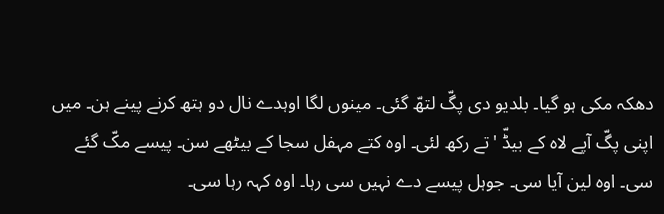دھکہ مکی ہو گیا۔ بلدیو دی پگّ لتھّ گئی۔ مینوں لگا اوہدے نال دو ہتھ کرنے پینے ہن۔ میں اپنی پگّ آپے لاہ کے بیڈّ 'تے رکھ لئی۔ اوہ کتے مہفل سجا کے بیٹھے سن۔ پیسے مکّ گئے سی۔ اوہ لین آیا سی۔ جوہل پیسے دے نہیں سی رہا۔ اوہ کہہ رہا سی۔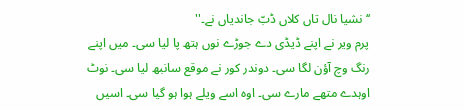‘‘نشیا نال تاں کلاں ڈبّ جاندیاں نے۔''
پرم ویر نے اپنے ڈیڈی دے جوڑے نوں ہتھ پا لیا سی۔ میں اپنے رنگ وچ آؤن لگا سی۔ دوندر کور نے موقع سانبھ لیا سی۔ نوٹ اوہدے متھے مارے سی۔ اوہ اسے ویلے ہوا ہو گیا سی۔ اسیں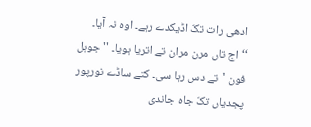ادھی رات تکّ اڈیکدے رہے۔ اوہ نہ آیا۔
‘‘اج تاں مرن مران تے اتریا ہویا۔ '' جوہل فون 'تے دس رہا سی۔ کتے ساڈے نورپور پجدیاں تکّ جاہ جاندی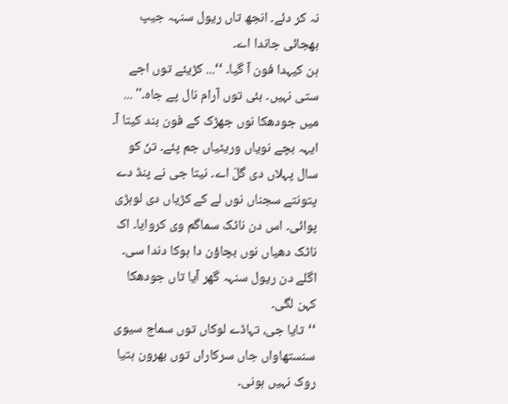نہ کر دئے۔ انجھ تاں ریول سنہہ جیپ بھجائی جاندا اے۔
ہن کیہدا فون آ گیا۔ ‘‘... کڑیئے توں اجے ستی نہیں۔ بئی توں آرام نال پے جاہ۔'' ... میں جودھکا نوں جھڑک کے فون بند کیتا آ۔ ایہہ بچے نویاں وریٹیاں جم پئے۔ تنّ کو سال پہلاں دی گلّ اے۔ نیتا جی نے پنڈ دے پتونتے سجناں نوں لے کے کڑیاں دی لوہڑی پوائی۔ اس دن ناٹک سماگم وی کروایا۔ اک ناٹک دھیاں نوں بچاؤن دا ہوکا دندا سی۔ اگلے دن ریول سنہہ گھر آیا تاں جودھکا کہن لگی۔
‘‘تایا جی، تہاڈے لوکاں توں سماج سیوی سنستھاواں جاں سرکاراں توں بھرون ہتیا روک نہیں ہونی۔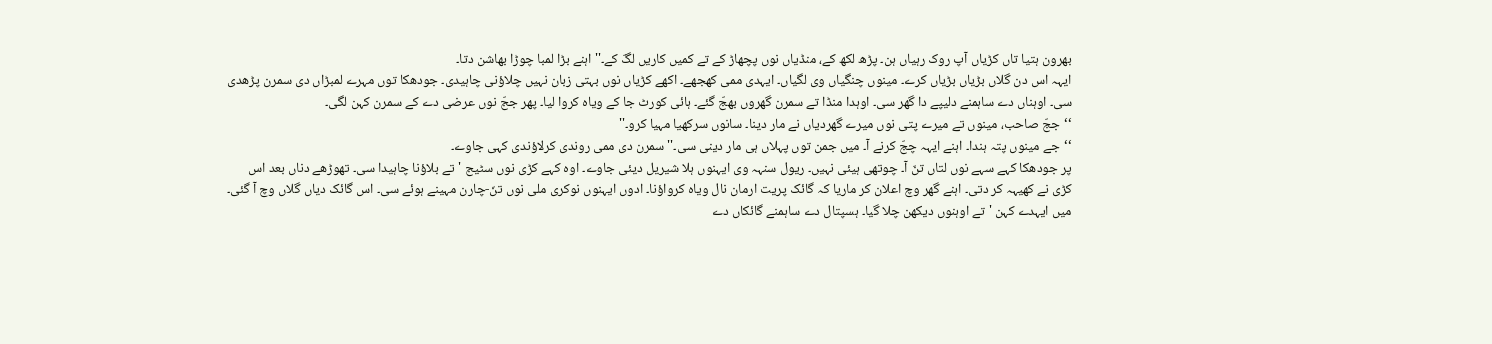بھرون ہتیا تاں کڑیاں آپ روک رہیاں ہن۔ پڑھ لکھ کے، منڈیاں نوں پچھاڑ کے تے کمیں کاریں لگّ کے۔'' اہنے بڑا لمبا چوڑا بھاشن دتا۔
ایہہ اس دن گلاں بڑیاں بڑیاں کرے۔ مینوں چنگیاں وی لگیاں۔ ایہدی ممی کھجھے۔ اکھے کڑیاں نوں بہتی زبان نہیں چلاؤنی چاہیدی۔ جودھکا توں مہرے لمبڑاں دی سمرن پڑھدی سی۔ اوہناں دے ساہمنے دلیپے دا گھر سی۔ اوہدا منڈا تے سمرن گھروں بھجّ گئے۔ ہائی کورٹ جا کے ویاہ کروا لیا۔ پھر ججّ نوں عرضی دے کے سمرن کہن لگی۔
‘‘ججّ صاحب، مینوں تے میرے پتی نوں میرے گھردیاں نے مار دینا۔ سانوں سرکھیا مہیا کرو۔''
‘‘جے مینوں پتہ ہندا۔ اہنے ایہہ چجّ کرنے آ۔ میں جمن توں پہلاں ہی مار دینی سی۔'' سمرن دی ممی روندی کرلاؤندی کہی جاوے۔
پر جودھکا کہے سہے نوں لتاں تنّ آ۔ چوتھی ہیئی نہیں۔ ریول سنہہ وی ایہنوں ہلا شیریل دیئی جاوے۔ اوہ کہے کڑی نوں سٹیج 'تے بلاؤنا چاہیدا سی۔ تھوڑھے دناں بعد اس کڑی نے کھیہہ کر دتی۔ اہنے گھر وچ اعلان کر ماریا کہ گائک پریت ارمان نال ویاہ کرواؤنا۔ ادوں ایہنوں نوکری ملی نوں تنّ-چارن مہینے ہوئے سی۔ اس گائک دیاں گلاں وچ آ گئی۔ میں ایہدے کہن 'تے اوہنوں دیکھن چلا گیا۔ ہسپتال دے ساہمنے گائکاں دے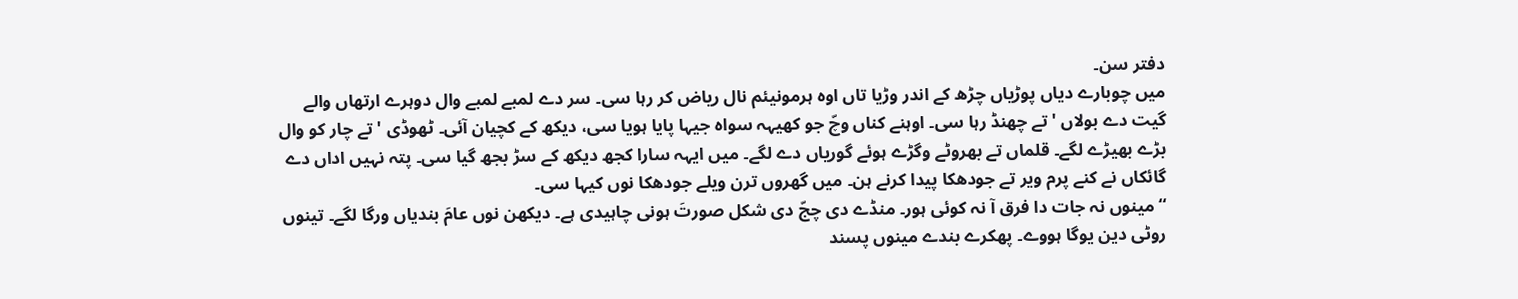دفتر سن۔
میں چوبارے دیاں پوڑیاں چڑھ کے اندر وڑیا تاں اوہ ہرمونیئم نال ریاض کر رہا سی۔ سر دے لمبے لمبے وال دوہرے ارتھاں والے گیت دے بولاں 'تے چھنڈ رہا سی۔ اوہنے کناں وچّ جو کھیہہ سواہ جیہا پایا ہویا سی، دیکھ کے کچیان آئی۔ ٹھوڈی 'تے چار کو وال بڑے بھیڑے لگے۔ قلماں تے بھروٹے وگڑے ہوئے گوریاں دے لگے۔ میں ایہہ سارا کجھ دیکھ کے سڑ بجھ گیا سی۔ پتہ نہیں اداں دے گائکاں نے کنے پرم ویر تے جودھکا پیدا کرنے ہن۔ میں گھروں ترن ویلے جودھکا نوں کیہا سی۔
‘‘مینوں نہ جات دا فرق آ نہ کوئی ہور۔ منڈے دی چجّ دی شکل صورتَ ہونی چاہیدی ہے۔ دیکھن نوں عامَ بندیاں ورگا لگے۔ تینوں روٹی دین یوگا ہووے۔ پھکرے بندے مینوں پسند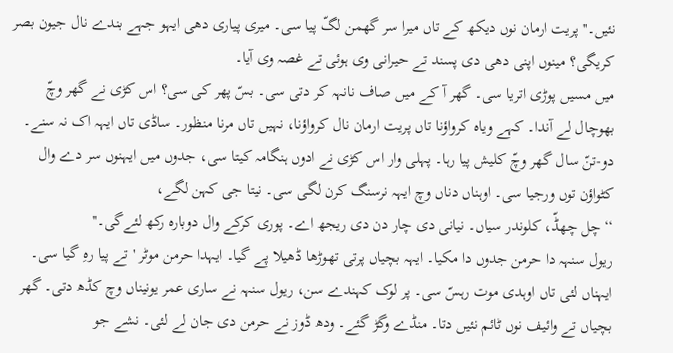نئیں۔'' پریت ارمان نوں دیکھ کے تاں میرا سر گھمن لگّ پیا سی۔ میری پیاری دھی ایہو جہے بندے نال جیون بصر کریگی؟ مینوں اپنی دھی دی پسند تے حیرانی وی ہوئی تے غصہ وی آیا۔
میں مسیں پوڑی اتریا سی۔ گھر آ کے میں صاف نانہہ کر دتی سی۔ بسّ پھر کی سی؟ اس کڑی نے گھر وچّ بھوچال لے آندا۔ کہے ویاہ کرواؤنا تاں پریت ارمان نال کرواؤنا، نہیں تاں مرنا منظور۔ ساڈی تاں ایہہ اک نہ سنے۔ دو-تنّ سال گھر وچّ کلیش پیا رہا۔ پہلی وار اس کڑی نے ادوں ہنگامہ کیتا سی، جدوں میں ایہنوں سر دے وال کٹواؤن توں ورجیا سی۔ اوہناں دناں وچ ایہہ نرسنگ کرن لگی سی۔ نیتا جی کہن لگے،
‘‘چل چھڈّ، کلوندر سیاں۔ نیانی دی چار دن دی ریجھ اے۔ پوری کرکے وال دوبارہ رکھ لئےگی۔''
ریول سنہہ دا حرمن جدوں دا مکیا۔ ایہہ بچیاں پرتی تھوڑھا ڈھیلا پے گیا۔ ایہدا حرمن موٹر 'تے پیا رہِ گیا سی۔ ایہناں لئی تاں اوہدی موت رہسّ سی۔ پر لوک کہندے سن، ریول سنہہ نے ساری عمر یونیناں وچ کڈھ دتی۔ گھر بچیاں تے وائیف نوں ٹائم نئیں دتا۔ منڈے وگڑ گئے۔ ودھ ڈوز نے حرمن دی جان لے لئی۔ نشے جو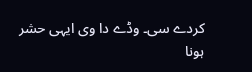کردے سی۔ وڈے دا وی ایہی حشر ہونا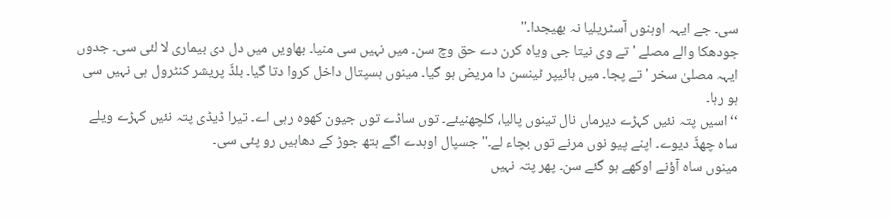سی۔ جے ایہہ اوہنوں آسٹریلیا نہ بھیجدا۔''
جودھکا والے مصلے 'تے وی نیتا جی ویاہ کرن دے حق وچ سن۔ میں نہیں سی منیا۔ بھاویں میں دل دی بیماری لا لئی سی۔ جدوں ایہہ مصلیٰ سخر 'تے پجا۔ میں ہائیپر ٹینسن دا مریض ہو گیا۔ مینوں ہسپتال داخل کروا دتا گیا۔ بلڈّ پریشر کنٹرول ہی نہیں سی ہو رہا۔
‘‘اسیں پتہ نئیں کہڑے دیرماں نال تینوں پالیا، کلچھنیئے۔ توں ساڈے توں جیون کھوہ رہی اے۔ تیرا ڈیڈی پتہ نئیں کہڑے ویلے ساہ چھڈّ دیوے۔ اپنے پیو نوں مرنے توں بچاء لے۔'' جسپال اوہدے اگے ہتھ جوڑ کے دھاہیں رو پئی سی۔
مینوں ساہ آؤنے اوکھے ہو گئے سن۔ پھر پتہ نہیں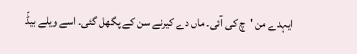ایہدے من 'چ کی آئی۔ ماں دے کیرنے سن کے پگھل گئی۔ اسے ویلے بیڈّ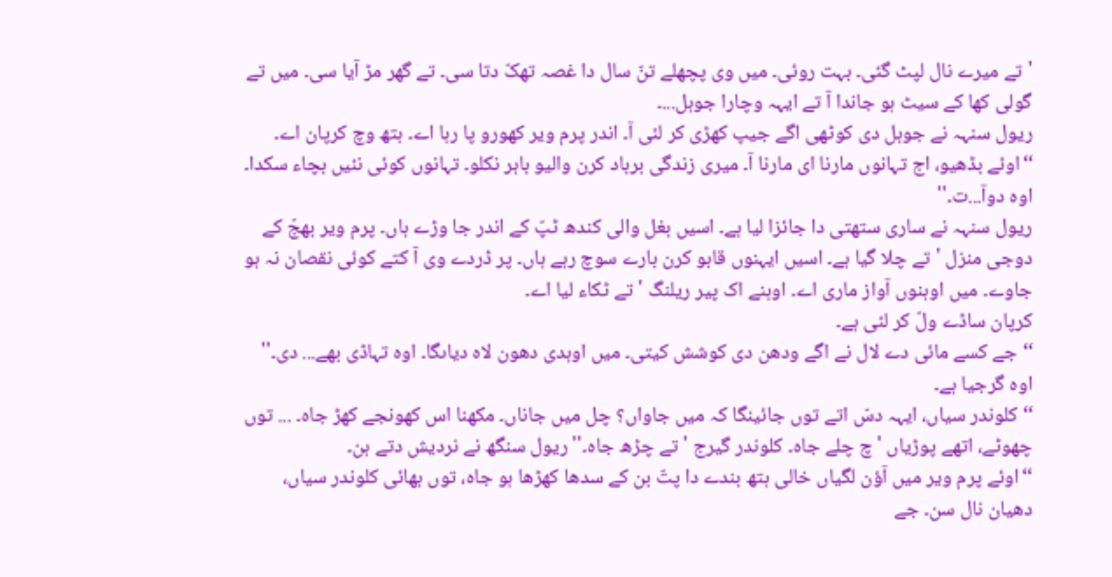'تے میرے نال لپٹ گئی۔ بہت روئی۔ میں وی پچھلے تنّ سال دا غصہ تھکّ دتا سی۔ تے گھر مڑ آیا سی۔ میں تے گولی کھا کے سیٹ ہو جاندا آ تے ایہہ وچارا جوہل...۔
ریول سنہہ نے جوہل دی کوٹھی اگے جیپ کھڑی کر لئی آ۔ اندر پرم ویر کھورو پا رہا اے۔ ہتھ وچ کرپان اے۔
‘‘اوئے بڈھیو، اج تہانوں مارنا ای مارنا آ۔ میری زندگی برباد کرن والیو باہر نکلو۔ تہانوں کوئی نئیں بچاء سکدا۔ اوہ دوآ...ت۔''
ریول سنہہ نے ساری ستھتی دا جائزا لیا ہے۔ اسیں بغل والی کندھ ٹپّ کے اندر جا وڑے ہاں۔ پرم ویر بھجّ کے دوجی منزل 'تے چلا گیا ہے۔ اسیں ایہنوں قابو کرن بارے سوچ رہے ہاں۔ پر ڈردے وی آ کتے کوئی نقصان نہ ہو جاوے۔ میں اوہنوں آواز ماری اے۔ اوہنے اک پیر ریلنگ 'تے ٹکاء لیا اے۔
کرپان ساڈے ولّ کر لئی ہے۔
‘‘جے کسے مائی دے لال نے اگے ودھن دی کوشش کیتی۔ میں اوہدی دھون لاہ دیاںگا۔ اوہ تہاڈی بھے... دی۔'' اوہ گرجیا ہے۔
‘‘کلوندر سیاں، ایہہ دسّ اتے توں جائینگا کہ میں جاواں؟ چل میں جاناں۔ مکھنا اس کھونجے کھڑ جاہ۔ ... توں چھوٹے، اتھے پوڑیاں 'چ چلے جاہ۔ کلوندر گیرج 'تے چڑھ جاہ۔'' ریول سنگھ نے نردیش دتے ہن۔
‘‘اوئے پرم ویر میں آؤن لگیاں خالی ہتھ بندے دا پتّ بن کے سدھا کھڑھا ہو جاہ، توں بھائی کلوندر سیاں، دھیان نال سن۔ جے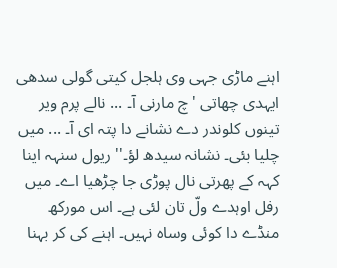اہنے ماڑی جہی وی ہلجل کیتی گولی سدھی ایہدی چھاتی 'چ مارنی آ۔ ... نالے پرم ویر تینوں کلوندر دے نشانے دا پتہ ای آ۔ ... میں چلیا بئی۔ نشانہ سیدھ لؤ۔'' ریول سنہہ اینا کہہ کے پھرتی نال پوڑی جا چڑھیا اے۔ میں رفل اوہدے ولّ تان لئی ہے۔ اس مورکھ منڈے دا کوئی وساہ نہیں۔ اہنے کی کر بہنا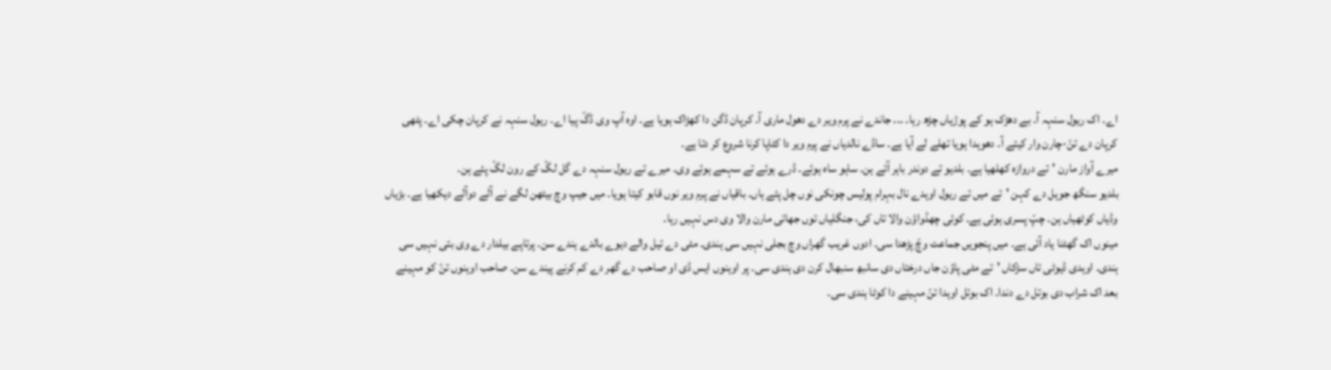اے۔ اک ریول سنہہ آ۔ بے دھڑک ہو کے پوڑیاں چڑھ رہا۔ ... جاندے نے پرم ویر دے دھول ماری آ۔ کرپان ڈگن دا کھڑاک ہویا ہے۔ اوہ آپ وی ڈگّ پیا اے۔ ریول سنہہ نے کرپان چکی اے۔ پٹھی کرپان دے تنّ-چارن وار کیتے آ۔ دھوہدا ہویا تھلے لے آیا ہے۔ ساڈے نالدیاں نے پرم ویر دا کٹاپا کرنا شروع کر دتا ہے۔
میرے آواز مارن 'تے دروازہ کھلھیا ہے۔ بلدیو تے دوندر باہر آئے ہن۔ ساہو ساہ ہوئے۔ ڈرے ہوئے تے سہمے ہوئے وی۔ میرے تے ریول سنہہ دے گل لگّ کے رون لگّ پئے ہن۔
بلدیو سنگھ جوہل دے کہن 'تے میں تے ریول اوہدے نال بہرام پولیس چونکی نوں چل پئے ہاں۔ باقیاں نے پرم ویر نوں قابو کیتا ہویا۔ میں جیپ وچ بیٹھن لگے نے آلے دوآلے دیکھیا ہے۔ بڑیاں وڈیاں کوٹھیاں ہن۔ چپّ پسری ہوئی ہے۔ کوئی چھڈواؤن والا تاں کی، جنگلیاں توں جھاتی مارن والا وی دس نہیں رہا۔
مینوں اک گھٹنا یاد آئی ہے۔ میں پنجویں جماعت وچّ پڑھدا سی۔ ادوں غریب گھراں وچ بجلی نہیں سی ہندی۔ مٹی دے تیل والے دیوے بالدے ہندے سن۔ پرتاپے بیلدار دے وی بتی نہیں سی ہندی۔ اوہدی ڈیوٹی تاں سڑکاں 'تے مٹی پاؤن جاں درختاں دی سانبھ سنبھال کرن دی ہندی سی۔ پر اوہنوں ایس ڈی او صاحب دے گھر دے کم کرنے پیندے سن۔ صاحب اوہنوں تنّ کو مہینے بعد اک شراب دی بوتل دے دندا۔ اک بوتل اوہدا تنّ مہینے دا کوٹا ہندی سی۔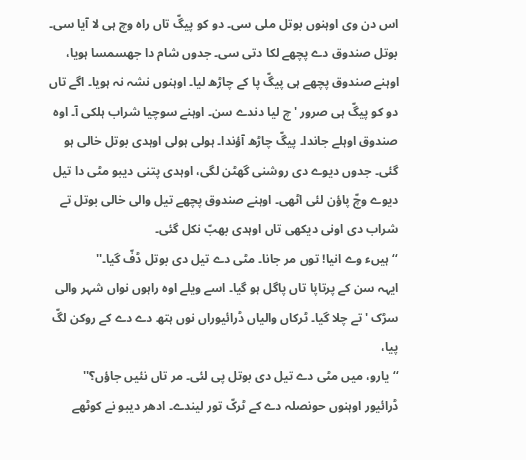اس دن وی اوہنوں بوتل ملی سی۔ دو کو پیگّ تاں راہ وچ ہی لا آیا سی۔ بوتل صندوق دے پچھے لکا دتی سی۔ جدوں شام دا جھسمسا ہویا، اوہنے صندوق پچھے ہی پیگّ پا کے چاڑھ لیا۔ اوہنوں نشہ نہ ہویا۔ اگے تاں دو کو پیگّ ہی صرور 'چ لیا دندے سن۔ اوہنے سوچیا شراب ہلکی آ۔ اوہ صندوق اوہلے جاندا۔ پیگّ چاڑھ آؤندا۔ ہولی ہولی اوہدی بوتل خالی ہو گئی۔ جدوں دیوے دی روشنی گھٹن لگی، اوہدی پتنی دیبو مٹی دا تیل دیوے وچّ پاؤن لئی اٹھی۔ اوہنے صندوق پچھے تیل والی خالی بوتل تے شراب دی اونی دیکھی تاں اوہدی بھبّ نکل گئی۔
‘‘ہیںء وے انیا! توں مر جانا۔ مٹی دے تیل دی بوتل ڈفّ گیا۔''
ایہہ سن کے پرتاپا تاں پاگل ہو گیا۔ اسے ویلے اوہ راہوں نواں شہر والی سڑک 'تے چلا گیا۔ ٹرکاں والیاں ڈرائیوراں نوں ہتھ دے دے کے روکن لگّ پیا،
‘‘یارو، میں مٹی دے تیل دی بوتل پی لئی۔ مر تاں نئیں جاؤں؟''
ڈرائیور اوہنوں حونصلہ دے کے ٹرکّ تور لیندے۔ ادھر دیبو نے کوٹھے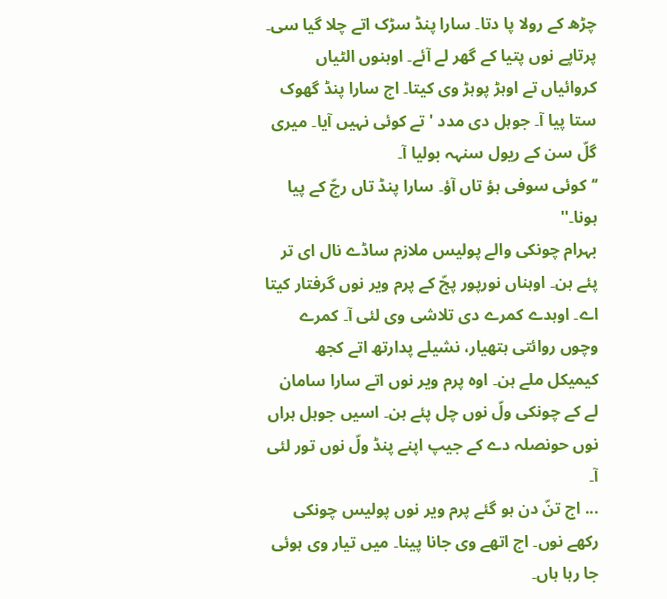چڑھ کے رولا پا دتا۔ سارا پنڈ سڑک اتے چلا گیا سی۔ پرتاپے نوں پتیا کے گھر لے آئے۔ اوہنوں الٹیاں کروائیاں تے اوہڑ پوہڑ وی کیتا۔ اج سارا پنڈ گھوک ستا پیا آ۔ جوہل دی مدد 'تے کوئی نہیں آیا۔ میری گلّ سن کے ریول سنہہ بولیا آ۔
‘‘کوئی سوفی ہؤ تاں آؤ۔ سارا پنڈ تاں رجّ کے پیا ہونا۔''
بہرام چونکی والے پولیس ملازم ساڈے نال ای تر پئے ہن۔ اوہناں نورپور پجّ کے پرم ویر نوں گرفتار کیتا اے۔ اوہدے کمرے دی تلاشی وی لئی آ۔ کمرے وچوں روائتی ہتھیار، نشیلے پدارتھ اتے کجھ کیمیکل ملے ہن۔ اوہ پرم ویر نوں اتے سارا سامان لے کے چونکی ولّ نوں چل پئے ہن۔ اسیں جوہل ہراں نوں حونصلہ دے کے جیپ اپنے پنڈ ولّ نوں تور لئی آ۔
... اج تنّ دن ہو گئے پرم ویر نوں پولیس چونکی رکھے نوں۔ اج اتھے وی جانا پینا۔ میں تیار وی ہوئی جا رہا ہاں۔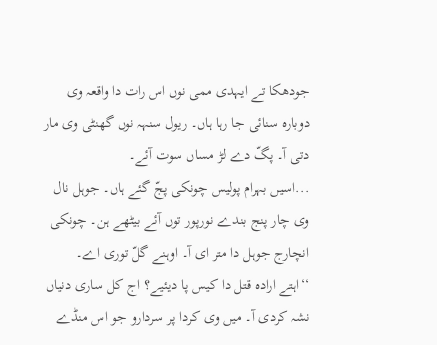جودھکا تے ایہدی ممی نوں اس رات دا واقعہ وی دوبارہ سنائی جا رہا ہاں۔ ریول سنہہ نوں گھنٹی وی مار دتی آ۔ پگّ دے لڑ مساں سوت آئے۔
...اسیں بہرام پولیس چونکی پجّ گئے ہاں۔ جوہل نال وی چار پنج بندے نورپور توں آئے بیٹھے ہن۔ چونکی انچارج جوہل دا متر ای آ۔ اوہنے گلّ توری اے۔
‘‘اہتے ارادہ قتل دا کیس پا دیئیے؟ اج کل ساری دنیاں نشہ کردی آ۔ میں وی کردا پر سردارو جو اس منڈے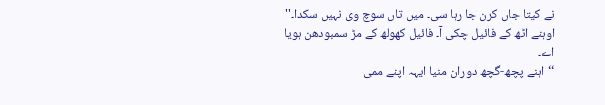نے کیتا جاں کرن جا رہا سی۔ میں تاں سوچ وی نہیں سکدا۔''
اوہنے اٹھ کے فائیل چکی آ۔ فائیل کھولھ کے مڑ سمبودھن ہویا اے۔
‘‘اہنے پچھ-گچھ دوران منیا ایہہ اپنے ممی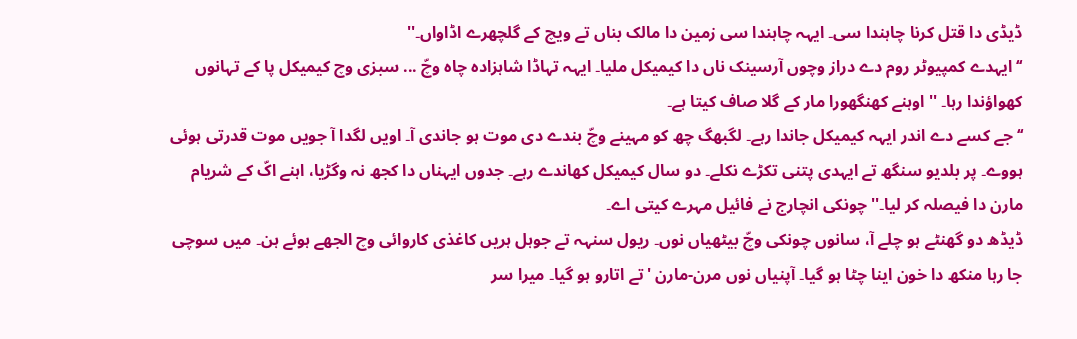ڈیڈی دا قتل کرنا چاہندا سی۔ ایہہ چاہندا سی زمین دا مالک بناں تے ویچ کے گلچھرے اڈاواں۔''
‘‘ایہدے کمپیوٹر روم دے دراز وچوں آرسینک ناں دا کیمیکل ملیا۔ ایہہ تہاڈا شاہزادہ چاہ وچّ ... سبزی وچ کیمیکل پا کے تہانوں کھواؤندا رہا۔ '' اوہنے کھنگھورا مار کے گلا صاف کیتا ہے۔
‘‘جے کسے دے اندر ایہہ کیمیکل جاندا رہے۔ لگبھگ چھ کو مہینے وچّ بندے دی موت ہو جاندی آ۔ اویں لگدا آ جویں موت قدرتی ہوئی ہووے۔ پر بلدیو سنگھ تے ایہدی پتنی تکڑے نکلے۔ دو سال کیمیکل کھاندے رہے۔ جدوں ایہناں دا کجھ نہ وگڑیا، اہنے اکّ کے شریام مارن دا فیصلہ کر لیا۔'' چونکی انچارج نے فائیل مہرے کیتی اے۔
ڈیڈھ دو گھنٹے ہو چلے آ، سانوں چونکی وچّ بیٹھیاں نوں۔ ریول سنہہ تے جوہل ہریں کاغذی کاروائی وچ الجھے ہوئے ہن۔ میں سوچی جا رہا منکھ دا خون اینا چٹا ہو گیا۔ آپنیاں نوں مرن-مارن 'تے اتارو ہو گیا۔ میرا سر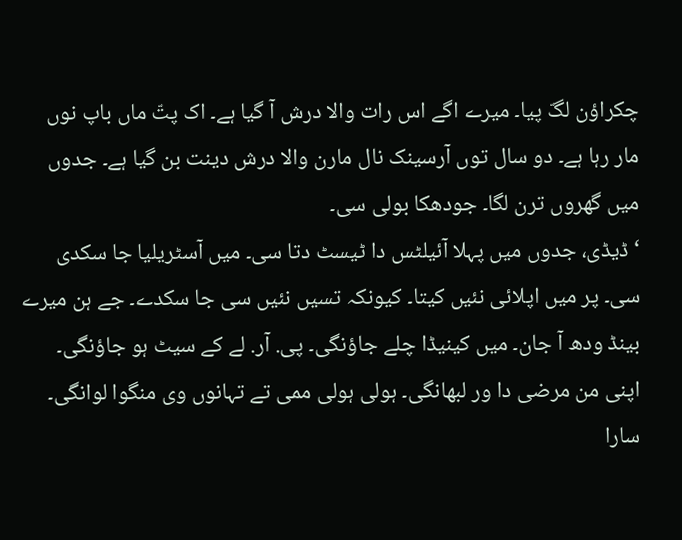چکراؤن لگّ پیا۔ میرے اگے اس رات والا درش آ گیا ہے۔ اک پتّ ماں باپ نوں مار رہا ہے۔ دو سال توں آرسینک نال مارن والا درش دینت بن گیا ہے۔ جدوں میں گھروں ترن لگا۔ جودھکا بولی سی۔
‘ڈیڈی، جدوں میں پہلا آئیلٹس دا ٹیسٹ دتا سی۔ میں آسٹریلیا جا سکدی سی۔ پر میں اپلائی نئیں کیتا۔ کیونکہ تسیں نئیں سی جا سکدے۔ جے ہن میرے بینڈ ودھ آ جان۔ میں کینیڈا چلے جاؤنگی۔ پی. آر. لے کے سیٹ ہو جاؤنگی۔ اپنی من مرضی دا ور لبھانگی۔ ہولی ہولی ممی تے تہانوں وی منگوا لوانگی۔ سارا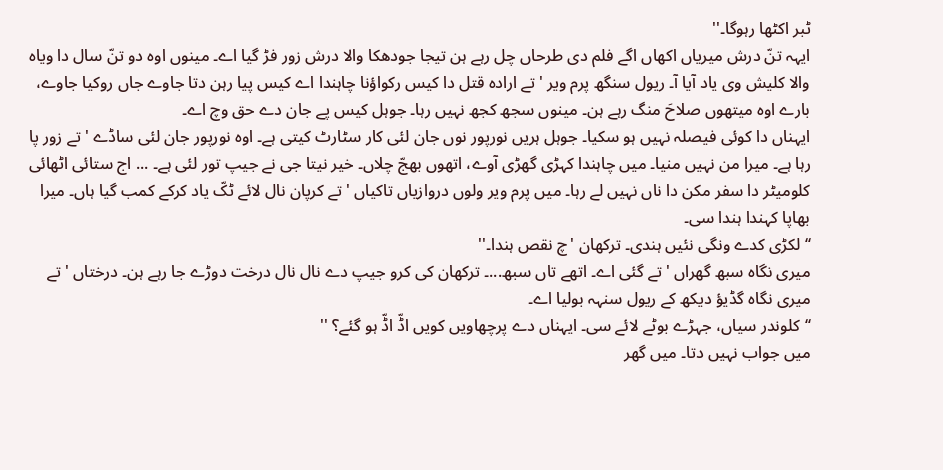ٹبر اکٹھا رہوگا۔''
ایہہ تنّ درش میریاں اکھاں اگے فلم دی طرحاں چل رہے ہن تیجا جودھکا والا درش زور فڑ گیا اے۔ مینوں اوہ دو تنّ سال دا ویاہ والا کلیش وی یاد آیا آ۔ ریول سنگھ پرم ویر 'تے ارادہ قتل دا کیس رکواؤنا چاہندا اے کیس پیا رہن دتا جاوے جاں روکیا جاوے، بارے اوہ میتھوں صلاحَ منگ رہے ہن۔ مینوں سجھ کجھ نہیں رہا۔ جوہل کیس پے جان دے حق وچ اے۔
ایہناں دا کوئی فیصلہ نہیں ہو سکیا۔ جوہل ہریں نورپور نوں جان لئی کار سٹارٹ کیتی ہے۔ اوہ نورپور جان لئی ساڈے 'تے زور پا رہا ہے۔ میرا من نہیں منیا۔ میں چاہندا کہڑی گھڑی آوے، اتھوں بھجّ چلاں۔ خیر نیتا جی نے جیپ تور لئی ہے۔ ... اج ستائی اٹھائی کلومیٹر دا سفر مکن دا ناں نہیں لے رہا۔ میں پرم ویر ولوں دروازیاں تاکیاں 'تے کرپان نال لائے ٹکّ یاد کرکے کمب گیا ہاں۔ میرا بھاپا کہندا ہندا سی۔
‘‘لکڑی کدے ونگی نئیں ہندی۔ ترکھان 'چ نقص ہندا۔''
میری نگاہ سبھ گھراں 'تے گئی اے۔ اتھے تاں سبھ...۔ ترکھان کی کرو جیپ دے نال نال درخت دوڑے جا رہے ہن۔ درختاں 'تے میری نگاہ گڈیؤ دیکھ کے ریول سنہہ بولیا اے۔
‘‘کلوندر سیاں، جہڑے بوٹے لائے سی۔ ایہناں دے پرچھاویں کویں اڈّ اڈّ ہو گئے؟ ''
میں جواب نہیں دتا۔ میں گھر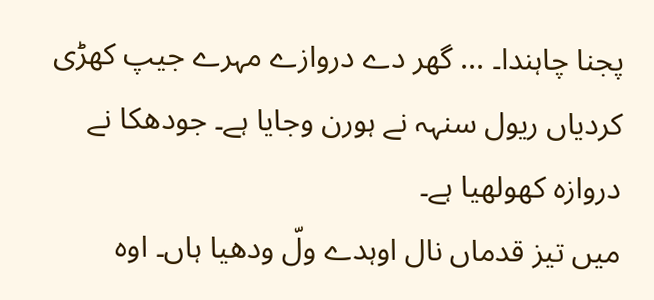پجنا چاہندا۔ ... گھر دے دروازے مہرے جیپ کھڑی کردیاں ریول سنہہ نے ہورن وجایا ہے۔ جودھکا نے دروازہ کھولھیا ہے۔
میں تیز قدماں نال اوہدے ولّ ودھیا ہاں۔ اوہ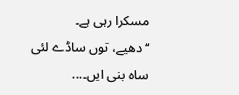مسکرا رہی ہے۔
‘‘دھیے، توں ساڈے لئی ساہ بنی ایں۔...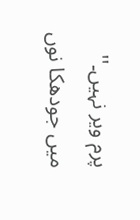پرم ویر نہیں۔'' میں جودھکا نوں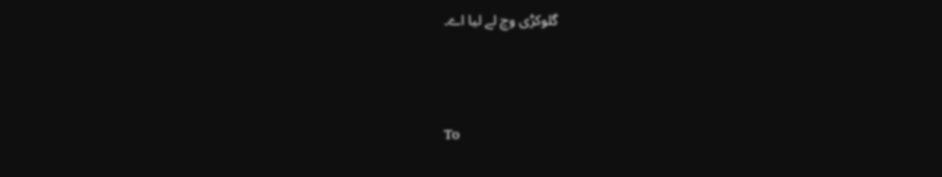گلوکڑی وچ لے لیا اے۔




To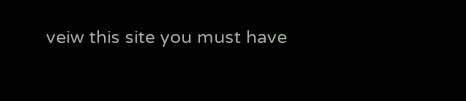veiw this site you must have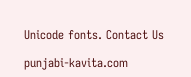Unicode fonts. Contact Us

punjabi-kavita.com